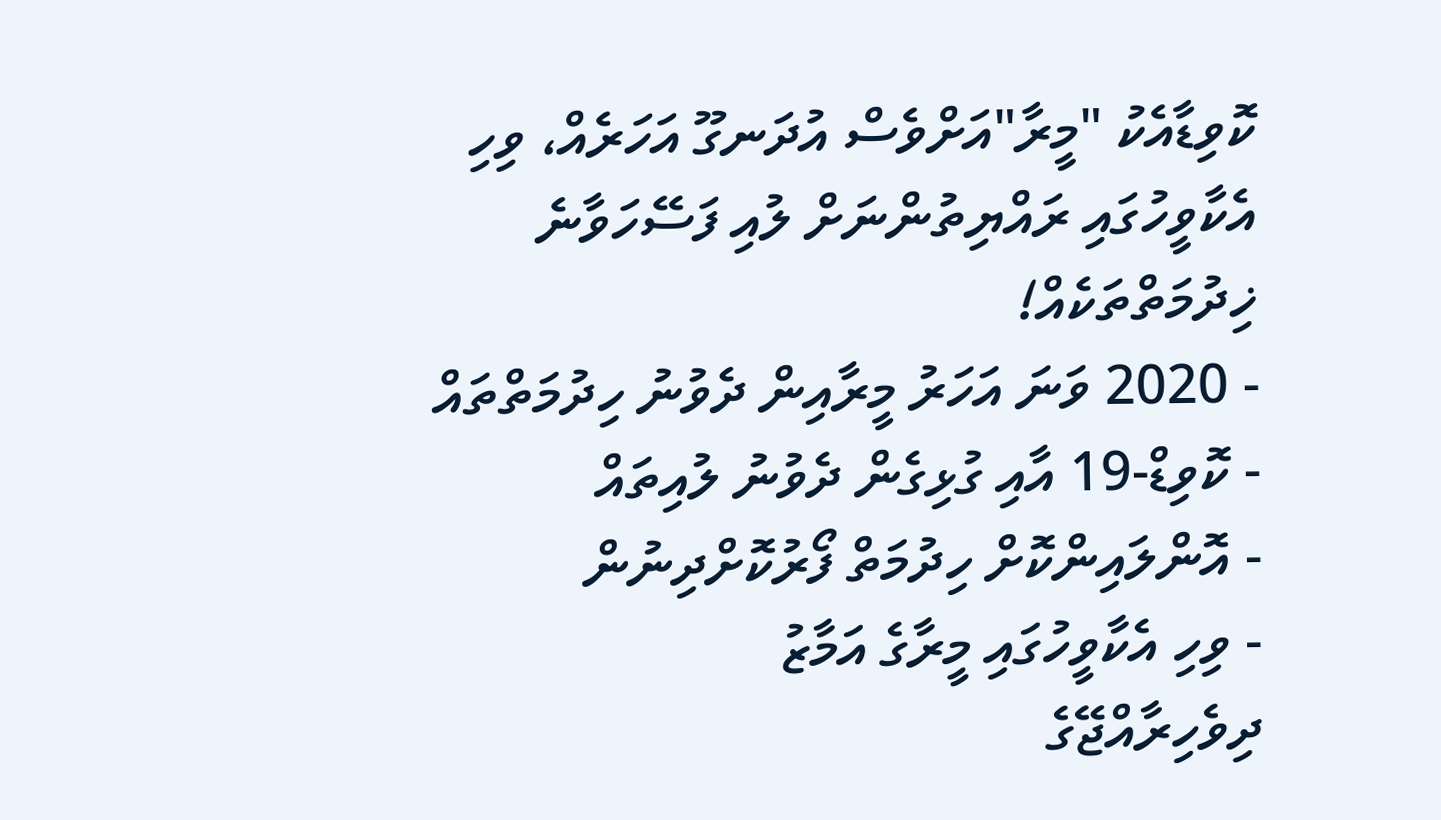ކޮވިޑާއެކު "މީރާ"އަށްވެސް އުދަނގޫ އަހަރެއް، ވިހި އެކާވީހުގައި ރައްޔިތުންނަށް ލުއި ފަސޭހަވާނެ ޚިދުމަތްތަކެއް!
- 2020 ވަނަ އަހަރު މީރާއިން ދެވުނު ހިދުމަތްތައް
- ކޮވިޑް-19 އާއި ގުޅިގެން ދެވުނު ލުއިތައް
- އޮންލައިންކޮށް ހިދުމަތް ފޯރުކޮށްދިނުން
- ވިހި އެކާވީހުގައި މީރާގެ އަމާޒު
ދިވެހިރާއްޖޭގެ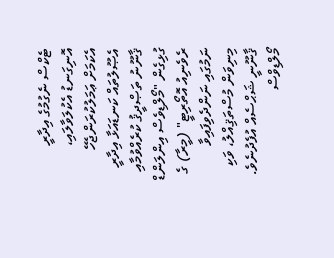ޓެކްސް ނެގުމުގެ އިދާރީ އޮނިގަނޑު އެކުލަވާލައި، އެކަމަށް ޢަމަލުކުރަންޖެހޭ އެޞޫލުތައް ކަނޑައަޅާ އިދާރީ ޤާނޫނު ތަޞްދީޤު ކުރެއްވުމާއި ގުޅިގެން "މޯލްޑިވެސް އިންލަންޑް ރެވެނިއު އޮތޯރިޓީ" (މީރާ) ގެ ނަމުގައި ނަންދެވިފައިވާ މިނިވަން މުސްތަޤިއްލު، ވަކި ޤާނޫނީ ޝަޙްސެއް އުފެދުނެވެ. މޯލްޑިވްސް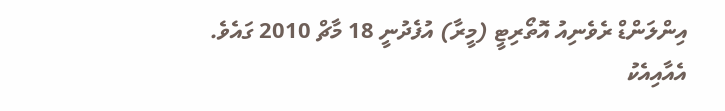އިންލަންޑް ރެވެނިއު އޮތޯރިޓީ (މީރާ) އުފެދުނީ 18 މާޗް 2010 ގައެވެ.
އެއާއިއެކު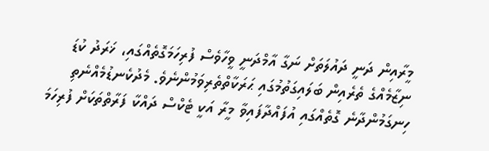މީރާއިން ދަނީ ދައުލަތަށް ނަގާ އާމްދަނީ ވީހާވެސް ފުރިހަމަގޮތެއްގައި، ޚަރަދު ކުޑަ ނިޒާމެއްގެ ތެރެއިން ބަލައިގަތުމުގައި ޙަރަކާތްތެރިވަމުންނެވެ. މެދުކެނޑުމެއްނެތި ހިނގަމުންދާނެ ގޮތެއްގައި އުފައްދާފައިވާ މީރާ އަކީ ޓެކްސް ދައްކާ ފަރާތްތަކަށް ފުރިހަމަ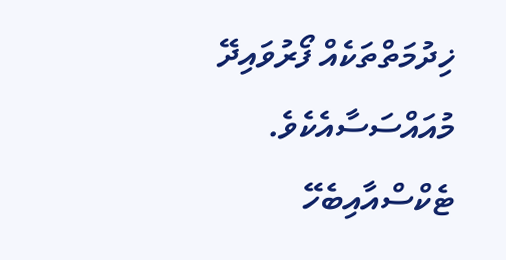ޚިދުމަތްތަކެއް ފޯރުވައިދޭ މުއައްސަސާއެކެވެ. ޓެކްސްއާއިބެހޭ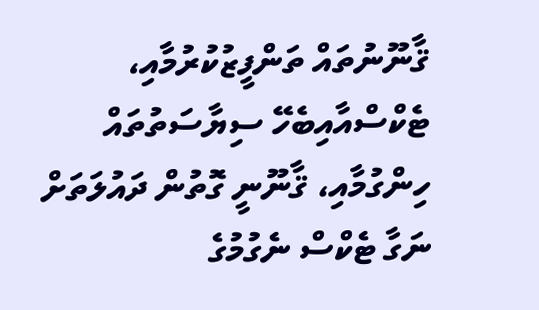ޤާނޫނުތައް ތަންފީޒުކުރުމާއި، ޓެކްސްއާއިބެހޭ ސިޔާސަތުތައް ހިންގުމާއި، ޤާނޫނީ ގޮތުން ދައުލަތަށް ނަގާ ޓެކްސް ނެގުމުގެ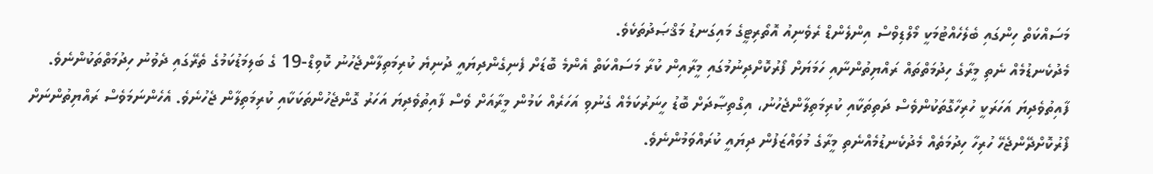މަސައްކަތް ހިންގައި ބެލެހެއްޓުމަކީ މޯލްޑިވްސް އިންލެންޑް ރެވެނިއު އޮތޯރިޓީގެ މައިގަނޑު މަޤްޞަދުތަކެވެ.
މެދުކެނޑުމެއް ނެތި މީރާގެ ހިދުމަތްތައް ރައްޔިތުންނާއި ހަމަޔަށް ފޯރުކޮށްދިނުމުގައި މީރާއިން ކުރާ މަސައްކަތް އެންމެ ބޮޑަށް ފެނިގެންދިޔައީ ދުނިޔެ ކުރިމަތިލާންޖެހުނު ކޮވިޑް-19 ގެ ބަލިމަޑުކަމުގެ ތެރޭގައި ދެވުނު ހިދުމަތްތަކުންނެވެ. ފާއިތުވެދިޔަ އަހަރަކީ ހުރިހާގޮތަކުންވެސް ދަތިތަކާއި ކުރިމަތިލާންޖެހުނު، އިގްތިޞާދަށް ބޮޑު ހީނަރުކަމެއް ގެނުވި އަހަރެއް ކަމުން މީރާއަށް ވެސް ފާއިތުވެދިޔަ އަހަރު ގޮންޖެހުންތަކަކާއި ކުރިމަތިލާން ޖެހުނެވެ. އެހެންނަމަވެސް ރައްޔިތުންނަށް ފޯރުކޮށްދޭންޖެހޭ ހުރިހާ ހިދުމަތެއް މެދުކެނޑުމެއްނެތި މީރާގެ މުވައްޒަފުން ދިޔައީ ކުރައްވަމުންނެވެ.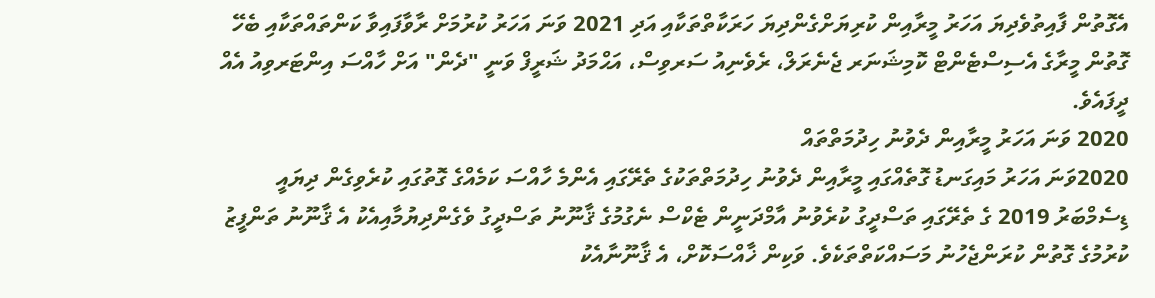އެގޮތުން ފާއިތުވެދިޔަ އަހަރު މީރާއިން ކުރިޔަށްގެންދިޔަ ހަރަކާތްތަކާއި އަދި 2021 ވަނަ އަހަރު ކުރުމަށް ރާވާފައިވާ ކަންތައްތަކާއި ބެހޭ ގޮތުން މީރާގެ އެސިސްޓެންޓް ކޮމިޝަނަރ ޖެނެރަލް، ރެވެނިއު ސަރވިސް، އަޙްމަދު ޝަރީފް ވަނީ "ދެން" އަށް ހާއްސަ އިންޓަރވިއު އެއް ދީފައެވެ.
2020 ވަނަ އަހަރު މީރާއިން ދެވުނު ހިދުމަތްތައް
2020ވަނަ އަހަރު މައިގަނޑު ގޮތެއްގައި މީރާއިން ދެވުނު ހިދުމަތްތަކުގެ ތެރޭގައި އެންމެ ހާއްސަ ކަމެއްގެ ގޮތުގައި ކުރެވިގެން ދިޔައީ ޑިސެމްބަރު 2019 ގެ ތެރޭގައި ތަސްދީގު ކުރެވުނު އާމްދަނީން ޓެކްސް ނެގުމުގެ ޤާނޫނު ތަސްދީގު ވެގެންދިޔުމާއިއެކު އެ ޤާނޫނު ތަންފީޒު ކުރުމުގެ ގޮތުން ކުރަންޖެހުނު މަސައްކަތްތަކެވެ. ވަކިން ޚާއްސަކޮށް، އެ ޤާނޫނާއެކު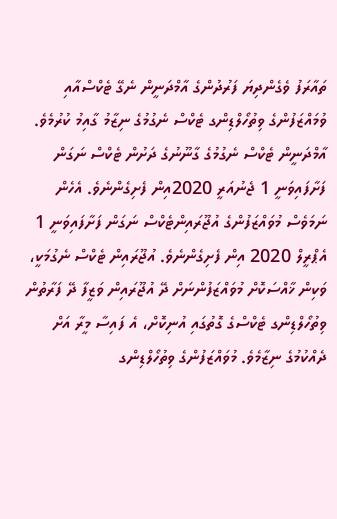ތައާރަފު ވެގެންދިޔަ ފަރުދުންގެ އާމްދަނީން ނެގޭ ޓެކްސްއާއި ވުމައްޒަފުންގެ ވިތުހޯލްޑިންގ ޓެކްސް ނެގުމުގެ ނިޒާމު ގާއިމު ކުރުމެވެ.
އާމްދަނީން ޓެކްސް ނެގުމުގެ ގާނޫނުގެ ދަށުން ޓެކްސް ނަގަން ފަށާފައިވަނީ 1 ޖެނުއަރީ 2020އިން ފެށިގެންނެވެ. އެހެން ނަމަވެސް މުވައްޒަފުންގެ އުޖޫރައިންޓެކްސް ނަގަން ފަށާފައިވަނީ 1 އެޕްރީލް 2020 އިން ފެށިގެންނެވެ. އުޖޫރައިން ޓެކްސް ނެގުމަކީ، ވަކިން ޚާއްސަކޮށް މުވައްޒަފުންނަށް ދޭ އުޖޫރައިން ވަޒީފާ ދޭ ފަރާތުން ވިތުހޯލްޑިންގ ޓެކްސްގެ ގޮތުގައި އުނިކޮށް، އެ ފައިސާ މީރާ އަށް ދެއްކުމުގެ ނިޒާމެވެ. މުވައްޒަފުންގެ ވިތުހޯލްޑިންގ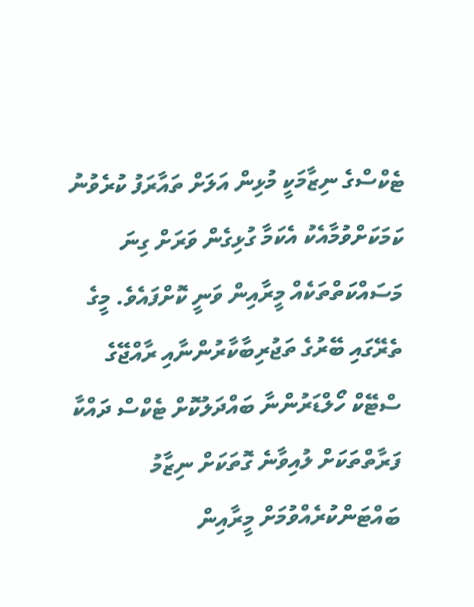ޓެކްސްގެ ނިޒާމަކީ މުޅިން އަލަށް ތައާރަފު ކުރެވުނު ކަމަކަށްވުމާއެކު އެކަމާ ގުޅިގެން ވަރަށް ގިނަ މަސައްކަތްތަކެއް މީރާއިން ވަނީ ކޮށްފައެވެ. މީގެ ތެރޭގައި ބޭރުގެ ތަޖުރިބާކާރުންނާއި ރާއްޖޭގެ ސްޓޭކް ހޯލްޑަރުންނާ ބައްދަލުކޮށް ޓެކްސް ދައްކާ ފަރާތްތަކަށް ލުއިވާނެ ގޮތަކަށް ނިޒާމު ބައްޓަންކުރެއްވުމަށް މީރާއިން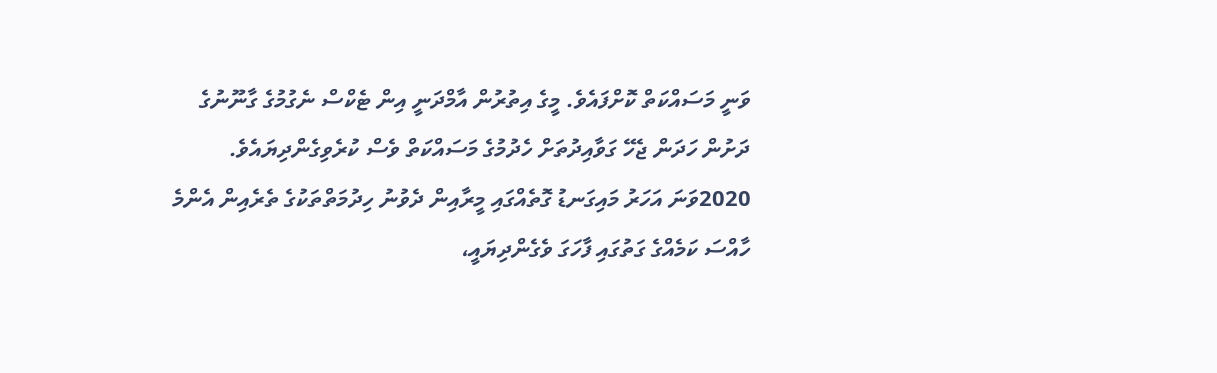ވަނީ މަސައްކަތް ކޮށްފައެވެ. މީގެ އިތުރުން އާމްދަނީ އިން ޓެކްސް ނެގުމުގެ ގާނޫނުގެ ދަށުން ހަދަން ޖެހޭ ގަވާއިދުތަށް ހެދުމުގެ މަސައްކަތް ވެސް ކުރެވިގެންދިޔައެވެ.
2020ވަނަ އަހަރު މައިގަނޑު ގޮތެއްގައި މީރާއިން ދެވުނު ހިދުމަތްތަކުގެ ތެރެއިން އެންމެ ހާއްސަ ކަމެއްގެ ގަތުގައި ފާހަގަ ވެގެންދިޔައީ،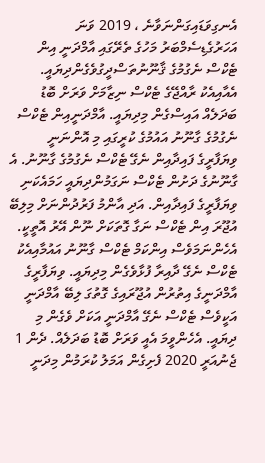އެނގިވަޑައިގަންނަވާނެ ، 2019 ވަނަ އަހަރުގެޑިސެމްބަރު މަހުގެ ތެރޭގައި އާމްދަނީ އިން ޓެކްސް ނެގުމުގެ ޤާނޫނުތަސްދީގުވެގެންދިޔައީ. އެއާއިއެކު ރާއްޖޭގެ ޓެކްސް ނިޒާމަށް ވަރަށް ބޮޑު ބަދަލެއް އައިސްގެން މިދިޔައީ. އާމްދަނީއިން ޓެކްސް ނެގުމުގެ ގާނޫނު އައުމުގެ ކުރީގައި މި އޮންނަނީ ވިޔަފާރީގެ ފައިދާއިން ނެގޭ ޓެކްސް ނެގުމުގެ ގާނޫނު. އެ ގާނޫނުގެ ދަށުން ޓެކްސް ނަގަމުންދިޔައީ ހަމައެކަނި ވިޔަފާރީގެ ފައިދާއިން. އަދި އާންމު ފަރުދުންނަށް މިލިބޭ އުޖޫރަ އިން ޓެކްސް ނަގާ ގޮތަކަށް ނޫން އޭރު އޮތީކީ. އެހެންނަމަވެސް އިންކަމް ޓެކްސް ގާނޫނު އައުމާއިއެކު ޓެކްސް ނެގޭ ދާއިރާ ފުޅާވެގެން މިދިޔައީ. ވިޔަފާރީގެ އާމްދަނީގެ އިތުރުން އުޖޫރައިގެ ގޮތުގަ ލިބޭ އާމްދަނީ އަކީވެސް ޓެކްސް ނެގޭ އާމްދަނީ އަކަށް ވެގެން މި ދިޔައީ. އެހެންވީމަ އެއީ ވަރަށް ބޮޑު ބަދަލެއް. ދެން 1 ޖެނުއަރީ 2020 ފެށިގެން އަމަލު ކުރަމުން މިދަނީ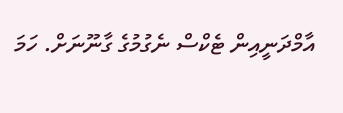އާމްދަނީއިން ޓެކްސް ނެގުމުގެ ގާނޫނަށް. ހަމަ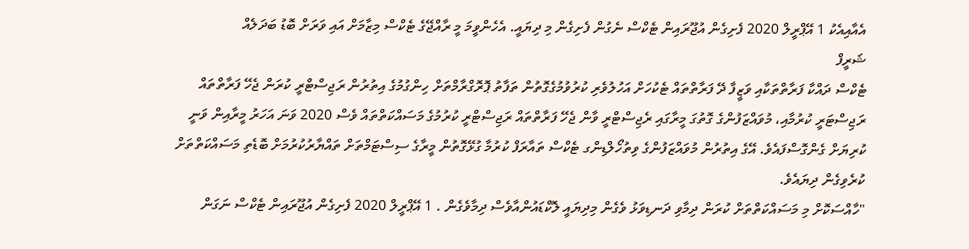އެއާއިއެކު 1 އޭޕްރީލް 2020 ފެށިގެން އުޖޫރައިން ޓެކްސް ނެގުން ފެށިގެން މި ދިޔައީ. އެހެންވީމަ މީ ރާއްޖޭގެ ޓެކްސް މިޒާމަށް އައި ވަރަށް ބޮޑު ބަދަލެއް
ޝަރީފް
ޓެކްސް ދައްކާ ފަރާތްތަކާއި ވަޒީފާ ދޭ ފަރާތްތައް ޓެކުހަށް އަހުލުވެރި ކުރުވުމުގެގޮތުން ތަފާތު ޕޮރޮގްރާމްތަށް ހިންގުމުގެ އިތުރުން ރަޖިސްޓްރީ ކުރަން ޖެހޭ ފަރާތްތައް ރަޖިސްޓަރީ ކުރުމާއި، މުވައްޒަފުންގެ ގޮތުގަ މީރާގައި ރެޖިސްޓްރީ ވާން ޖެހޭ ފަރާތްތައް ރަޖިސްޓްރީ ކުރުމުގެ މަސައްކަތްތައް ވެސް 2020 ވަނަ އަހަރު މީރާއިން ވަނީ ކުރިޔަށް ގެންގޮސްފައެވެ. އޭގެ އިތުރުން މުވައްޒަފުންގެ ވިތުހޯލްޑިންގ ޓެކްސް ތައާރަފް ކުރުމާ ގުޅޭގޮތުން މީރާގެ ސިސްޓަމްތަށް ތައްޔާރުކުރުމަށް ބޮޑެތި މަސައްކަތްތަށް ކުރެވިގެން ދިޔައެވެ.
"ހާއްސަކޮށް މި މަސައްކަތްތަށް ކުރަން ދިމާވި ދަނޑިވަޅު ވެގެން މިދިޔައީ ލޮކްޑައުންއާވެސް ދިމާވެގެން . 1 އޭޕްރީލް 2020 ފެށިގެން އުޖޫރައިން ޓެކްސް ނަގަން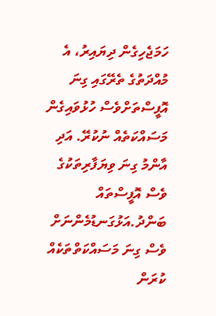ހަމަޖެހިގެން ދިޔައިރު، އެ މުއްދަތުގެ ތެރޭގައި ގިނަ އޮފީސްތަށްވެސް ހުޅުވައިގެން މަސައްކަތެއް ނުކުރޭ. އަދި އާންމު ގިނަ ވިޔަފާރިތަކުގެ ވެސް އޮފީސްތައް ބަންދު.އަޅުގަނޑުމެންނަށް ވެސް ގިނަ މަސައްކަތްތަކެއް ކުރަން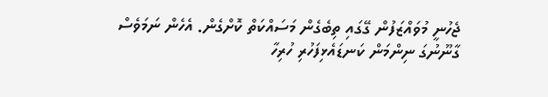ޖެހުނީ މުވައްޒަފުން ގޭގައި ތިބެގެން މަސައްކަތް ކޮށްގެން. އެހެން ނަމަވެސް ގާނޫނުގަ ނިންމަން ކަނޑައެޅިފަހުރި ހުރިހާ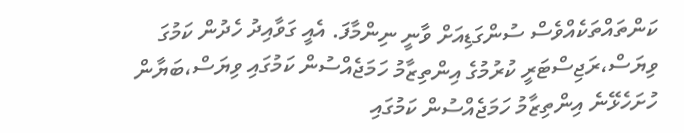ކަންތައްތަކެއްވެސް ސުންގަޑިއަށް ވާނީ ނިންމާފަ. އެއީ ގަވާއިދު ހެދުން ކަމުގަ ވިޔަސް،ރަޖިސްޓަރީ ކުރުމުގެ އިންތިޒާމު ހަމަޖެއްސުން ކަމުގައި ވިޔަސް،ބަޔާން ހުށަހެޅޭނެ އިންތިޒާމު ހަމަޖެއްސުން ކަމުގައި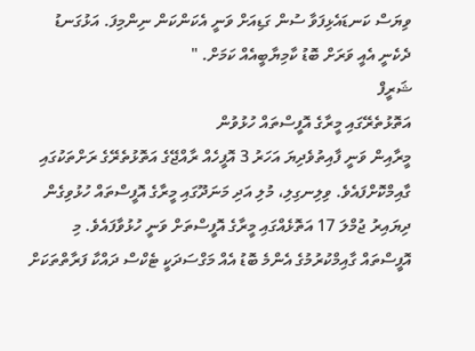ވިޔަސް ކަނޑައެޅިފަވާ ސުން ގަޑިއަށް ވަނީ އެކަންކަން ނިންމިފަ. އަޅުގަނޑު ދެކެނީ އެއީ ވަރަށް ބޮޑު ކާމިޔާބީއެއް ކަމަށް. "
ޝަރީފް
އަތޮޅުތެރޭގައި މީރާގެ އޮފީސްތައް ހުޅުވުން
މީރާއިން ވަނީ ފާއިތުވެދިޔަ އަހަރު 3 އޮފީހެއް ރާއްޖޭގެ އަތޮޅުތެރޭގެ ރަށްތަކުގައި ގާއިމްކޮށްފައެވެ. ވިލިނގިލި، މުލި އަދި މަނަދޫގައި މީރާގެ އޮފީސްތައް ހުޅުވިގެން ދިޔައިރު ޖުމްލަ 17 އަތޮޅެއްގައި މީރާގެ އޮފީސްތަށް ވަނީ ހުޅުވާފައެވެ. މި އޮފީސްތައް ގާއިމްކުރުމުގެ އެންމެ ބޮޑު އެއް މަގްސަދަކީ ޓެކްސް ދައްކާ ފަރާތްތަކަށް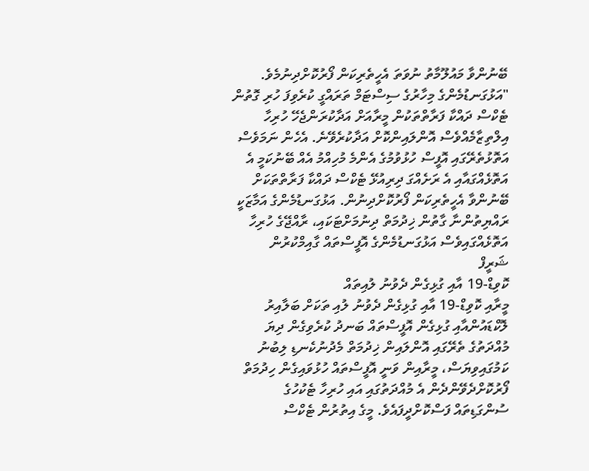ބޭނުންވާ މައުލޫމާތު ނުވަތަ އެހީތެރިކަން ފޯރުކޮށްދިނުމެވެ.
"އަޅުގަނޑުމެންގެ މިހާރުގެ ސިސްޓަމް ތަރައްގީ ކުރެވިފަ ހުރި ގޮތުން ޓެކްސް ދައްކާ ފަރާތްތަކުން މީރާއަށް އަދާކުރަންޖެހޭ ހުރިހާ އިލްތިޒާމެއްވެސް އޮންލައިންކޮށް އަދާކުރެވޭނެ. އެހެން ނަމަވެސް އަތޮޅުތެރޭގައި އޮފީސް ހުޅުވުމުގެ އެންމެ މުހިއްމު އެއް ބޭނުކަމީ އެ އަތޮޅެއްގައާއި އެ ރަށެއްގަ ދިރިއުޅޭ ޓެކްސް ދައްކާ ފަރާތްތަކަށް ބޭނުންވާ އެހީތެރިކަން ފޯރުކޮށްދިނުން. އަޅުގަނޑުމެންގެ އަމާޒަކީ ރައްޔިތުންނާ ގާތުން ޚިދުމަތް ދިނުމަށްޓަކައި، ރާއްޖޭގެ ހުރިހާ އަތޮޅެއްގައިވެސް އަޅުގަނޑުމެންގެ އޮފީސްތައް ގާއިމްކުރުން
ޝަރީފް
ކޮވިޑް-19 އާއި ގުޅިގެން ދެވުނު ލުއިތައް
މީރާއި ކޮވިޑް-19 އާއި ގުޅިގެން ދެވުނު ލުއި ތަކަށް ބަލާއިރު ލޮކްޑައުންއާއި ގުޅިގެން އޮފީސްތައް ބަނދު ކުރެވިގެން ދިޔަ މުއްދަތުގެ ތެރޭގައި އޮންލައިން ޚިދުމަތް މެދުނުކެނޑި ލިބުނު ކަމުގައިވިޔަސް، މީރާއިން ވަނީ އޮފީސްތައް ހުޅުވައިގެން ހިދުމަތް ފޯރުކޮށްދެވޭންދެން އެ މުއްދަތުގައި އައި ހުރިހާ ޓެކުހުގެ ސުންގަޑިތައް ފަސްކޮށްދީފައެވެ. މީގެ އިތުރުން ޓެކްސް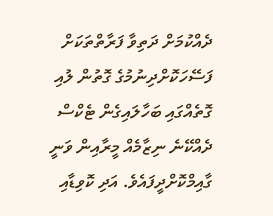ދެއްކުމަށް ދަތިވާ ފަރާތްތަކަށް ފަސޭހަކޮށްދިނުމުގެ ގޮތުން ލުއި ގޮތެއްގައި ބަހާލައިގެން ޓެކްސް ދެއްކޭނެ ނިޒާމެއް މީރާއިން ވަނީ ގާއިމްކޮށްދީފައެވެ. އަދި ކޮވިޑާއި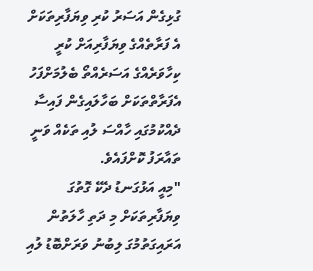ގުޅިގެން އަސަރު ކުރި ވިޔަފާރިތަކަށް އެ ފަރާތެއްގެ ވިޔަފާރިއަށް ކުރީ ކިހާވަރެއްގެ އަސަރެއްތޯ ބެލުމަށްފަހު އެފަރާތްތަކަށް ބަހާލައިގެން ފައިސާ ދެއްކުމުގައި ހާއްސަ ލުއި ތަކެއް ވަނީ ތައާރަފު ކޮށްފައެވެ.
"މިއީ އަޅުގަނޑު ދެކޭ ގޮތުގަ ވިޔަފާރިތަކަށް މި ދަތި ހާލަތުން އަރައިގަތުމުގަ ލިބުނު ވަރަށްބޮޑު ލުއި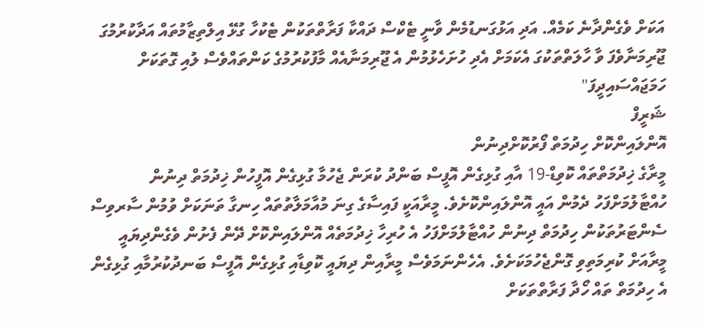އަކަށް ވެގެންދާނެ ކަމެއް. އަދި އަޅުގަނޑުމެން ވާނީ ޓެކްސް ދައްކާ ފަރާތްތަކުން ޓެކުހާ ގުޅޭ އިލްތިޒާމުތައް އަދާކުރުމުގަ ޖޫރިމަނާވެފަ ވާ ހާލަތްތަކުގަ އެކަމަށް އެދި ހުށަހެޅުމުން އެ ޖޫރިމަނާއެއް މާފުކުރުމުގެ ކަންތައްވެސް ލުއި ގޮތަކަށް ހަމަޖައްސައިދީފަ"
ޝަރީފް
އޮންލައިންކޮށް ހިދުމަތް ފޯރުކޮށްދިނުން
މީރާގެ ޚިދުމަތްތައް ކޮވިޑް-19 އާއި ގުޅިގެން އޮފީސް ބަންދު ކުރަން ޖެހުމާ ގުޅިގެން އޮފީހުން ޚިދުމަތް ދިނުން ހުއްޓާލުމަށްފަހު ދެމުން އައީ އޮންލައިންކޮށެވެ. މީރާއަކީ ފައިސާގެ ގިނަ މުއާމަލާތުތައް ހިނގާ ތަނަކަށް ވުމުން ސާރވިސް ސެންޓަރުތަކުން ހިދުމަތް ދިނުން ހުއްޓާލުމަށްފަހު އެ ހުރިހާ ޚިދުމަތެއް އޮންލައިންކޮށް ދޭން ފެށުން ވެގެންދިޔައީ މީރާއަށް ކުރިމަތިވި ގޮންޖެހުމަކަށެވެ. އެހެންނަމަވެސް މީރާއިން ދިޔައީ ކޮވިޑާއި ގުޅިގެން އޮފީސް ބަނދުކުރުމާއި ގުޅިގެން އެ ހިދުމަތް ތައް ހޯދާ ފަރާތްތަކަށް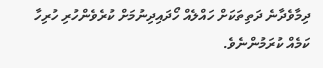ދިމާވެދާނެ ދަތިތަކަށް ހައްލެއް ހޯދައިދިނުމަށް ކުރެވެންހުރި ހުރިހާ ކަމެއް ކުރަމުންނެވެ.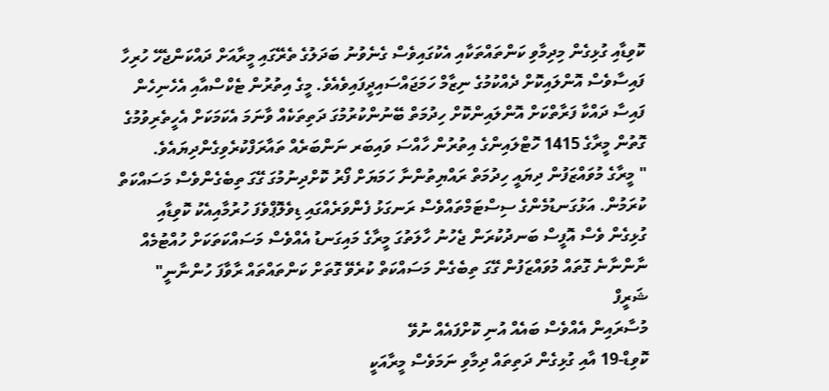ކޮވިޑާއި ގުޅިގެން މިދިމާވި ކަންތައްތަކާއި އެކުގައިވެސް ގެނެވުނު ބަދަލުގެ ތެރޭގައި މީރާއަށް ދައްކަންޖެހޭ ހުރިހާ ފައިސާވެސް އޮންލައިކޮށް ދެއްކުމުގެ ނިޒާމް ހަމަޖައްސައިދީފައިވެއެވެ. މީގެ އިތުރުން ޓެކްސްއާއި އެހެނިހެން ފައިސާ ދައްކާ ފަރާތްކަށް އޮންލައިންކޮށް ހިދުމަތް ބޭނުންކުރުމުގަ ދަތިތަކެއް ވާނަމަ އެކަމަކަށް އެހީތެރިވުމުގެ ގޮތުން މީރާގެ 1415 ހޮޓްލައިންގެ އިތުރުން ހާއްސަ ވައިބަރ ނަންބަރެއް ތައާރަފްކުރެވިގެންދިޔައެވެ.
" މީރާގެ މުވައްޒަފުން ދިޔައީ ހިދުމަތް ރައްޔިތުންނާ ހަމަޔަށް ފޯރު ކޮށްދިނުމުގަ ގޭގަ ތިބެގެންވެސް މަސައްކަތް ކުރަމުން. އަޅުގަނޑުމެންގެ ސިސްޓަމްތައްވެސް ރަނގަޅު ފެންވަރެއްގައި ޑިވެލޮޕްވެފަ ހުރުމާއިއެކު ކޮވިޑާއި ގުޅިގެން ވެސް އޮފީސް ބަނދުކުރަން ޖެހުނު ހާލަތުގަ މީރާގެ މައިގަނޑު އެއްވެސް މަސައްކަތަކަށް ހުއްޓުމެއް ނާންނާނެ ގޮތައް މުވައްޒަފުން ގޭގަ ތިބެގެން މަސައްކަތް ކުރެވޭ ގޮތަށް ކަންތައްތައް ރާވާފަ ހުންނާނީ"
ޝަރީފް
މުސާރައިން އެއްވެސް ބައެއް އުނި ކޮށްފައެއް ނުވޭ
ކޮވިޑް-19 އާއި ގުޅިގެން ދަތިތައް ދިމާވި ނަމަވެސް މީރާއަކީ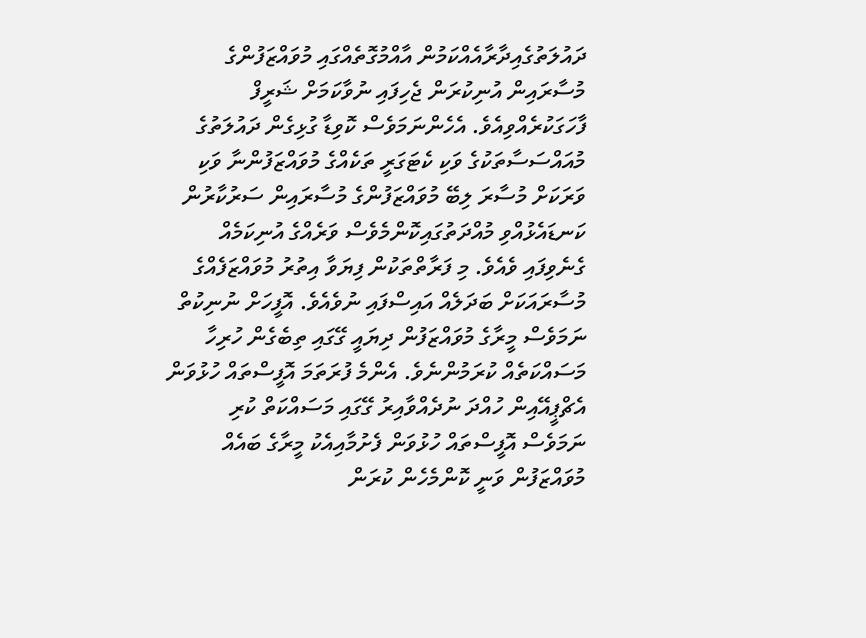ދައުލަތުގެއިދާރާއެއްކަމުން އާއްމުގޮތެއްގައި މުވައްޒަފުންގެ މުސާރައިން އުނިކުރަން ޖެހިފައި ނުވާކަމަށް ޝަރީފް ފާހަގަކުރެއްވިއެވެ. އެހެންނަމަވެސް ކޮވިޑާ ގުޅިގެން ދައުލަތުގެ މުއައްސަސާތަކުގެ ވަކި ކެޓަގަރީ ތަކެއްގެ މުވައްޒަފުންނާ ވަކި ވަރަކަށް މުސާރަ ލިބޭ މުވައްޒަފުންގެ މުސާރައިން ސަރުކާރުން ކަނޑައެޅުއްވި މުއްދަތުގައިކޮންމެވެސް ވަރެއްގެ އުނިކަމެއް ގެނެވިފައި ވެއެވެ. މި ފަރާތްތަކުން ފިޔަވާ އިތުރު މުވައްޒަފެއްގެ މުސާރައަކަށް ބަދަލެއް އައިސްފައި ނުވެއެވެ. އޮފީހަށް ނުނިކުތް ނަމަވެސް މީރާގެ މުވައްޒަފުން ދިޔައީ ގޭގައި ތިބެގެން ހުރިހާ މަސައްކަތެއް ކުރަމުންނެވެ. އެންމެ ފުރަތަމަ އޮފީސްތައް ހުޅުވަން އެޗްޕީއޭއިން ހުއްދަ ނުދެއްވާއިރު ގޭގައި މަސައްކަތް ކުރި ނަމަވެސް އޮފީސްތައް ހުޅުވަން ފެށުމާއިއެކު މީރާގެ ބައެއް މުވައްޒަފުން ވަނީ ކޮންމެހެން ކުރަން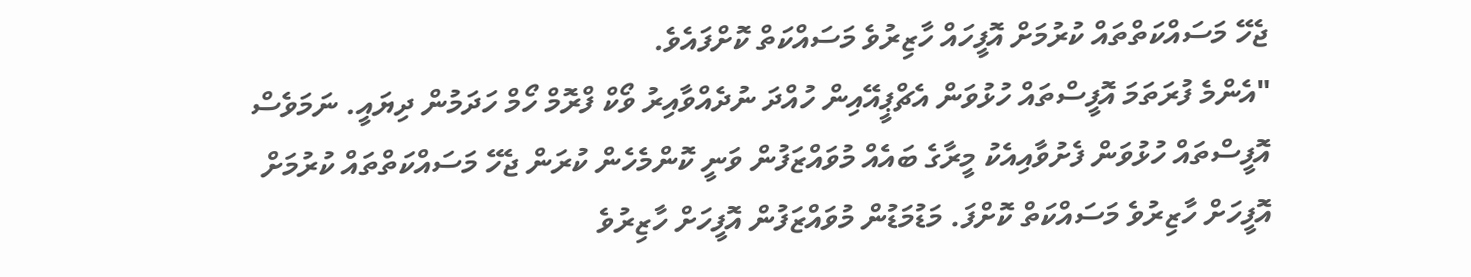ޖެހޭ މަސައްކަތްތައް ކުރުމަށް އޮފީހައް ހާޒިރުވެ މަސައްކަތް ކޮށްފައެވެ.
"އެންމެ ފުރަތަމަ އޮފީސްތައް ހުޅުވަން އެޗްޕީއޭއިން ހުއްދަ ނުދެއްވާއިރު ވޯކް ފްރޮމް ހޯމް ހަދަމުން ދިޔައީ. ނަމަވެސް އޮފީސްތައް ހުޅުވަން ފެށުވާއިއެކު މީރާގެ ބައެއް މުވައްޒަފުން ވަނީ ކޮންމެހެން ކުރަން ޖެހޭ މަސައްކަތްތައް ކުރުމަށް އޮފީހަށް ހާޒިރުވެ މަސައްކަތް ކޮށްފަ. މަޑުމަޑުން މުވައްޒަފުން އޮފީހަށް ހާޒިރުވެ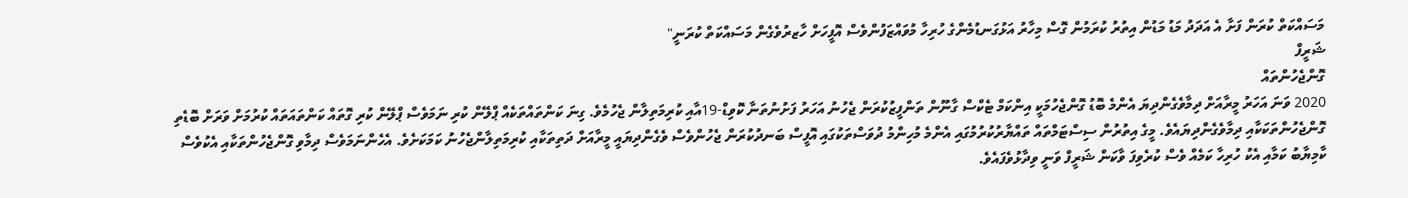މަސައްކަތް ކުރަން ފަށާ އެ އަދަދު މަޑު މަޑުން އިތުރު ކުރަމުން ގޮސް މިހާރު އަޅުގަނޑުމެންގެ ހުރިހާ މުވައްޒަފުންވެސް އޮފީހަށް ހާޒރުވެގެން މަސައްކަތް ކުރަނީ"
ޝަރީފް
ގޮންޖެހުންތައް
2020 ވަނަ އަހަރު މީރާއަށް ދިމާވެގެންދިޔަ އެންމެ ބޮޑު ގޮންޖެހުމަކީ އިންކަމް ޓެކްސް ގާނޫން ތަންފީޒުކުރަން ޖެހުނު އަހަރު ފަށުނުތަނާ ކޮވިޑް-19އާއި ކުރިމަތިލާން ޖެހުމެވެ. ގިނަ ކަންތައްތަކެއް ޕްލޭން ކުރި ނަމަވެސް ޕްލޭން ކުރި ގޮތައް ކަންތައަތައް ކުރުމަށް ވަރަށް ބޮޑެތި ގޮންޖެހުންތަކަކާއި ދިމާވެގެންދިޔައެވެ. މީގެ އިތުރުން ސިސްޓަމްތައް ތައްޔާރުކުރުމުގައި އެންމެ މުހިންމު ދުވަސްތަކުގައި އޮފީސް ބަނދުކުރަން ޖެހުންވެސް ވެގެންދިޔައީ މީރާއަށް ދަތިތަކާއި ކުރިމަތިލާންޖެހުނު ކަމަކަށެވެ. އެހެންނަމަވެސް ދިމާވި ގޮންޖެހުންތަކާއި އެކުވެސް ކާމިޔާބު ކަމާއި އެކު ހުރިހާ ކަމެއް ވެސް ކުރެވިފަ ވާކަން ޝަރީފް ވަނީ ވިދާޅުވެފައެވެ.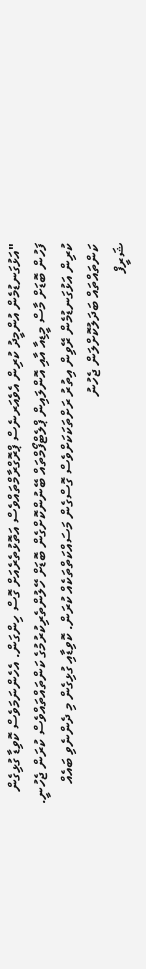"އަޅުގަނޑުމެން އުންމީދު ކުރިން އެވެއަރނެސް ޕްރޮގްރާމްތައްވެސް އަތޮޅުތެރެއަށް ގޮސް ހިންގަން. އެހެންނަމަވެސް ކޮވިޑާ ގުޅިގެން ފަހުން ބޮޑަށް މާސް މީޑިއާ އާއި އޮންލައިން ޕްލެޓްފޯމްތައް ބޭނުންކޮށްގެން ބޮޑަށް ހޭލުންތެރިކުރުމުގެ ކަންތައްތައްވެސް ކުރަން ޖެހުނީ. ކުރިން އަޅުގަނޑުމެން ރޭވިން އިތުރު ރަށްތަކަކަށްވެސް ގޮސްގެން މަސައްކަތްތަކެއް ކުރަން. ކޮވިޑާއި ގުޅިގެން މި ދެންނެވި ބައެއް ކަންތައްތައް ބަދަލުކޮށްލަން ޖެހުނު
ޝަރީފް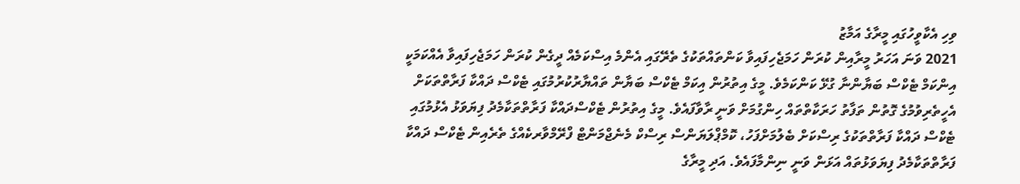ވިހި އެކާވީހުގައި މީރާގެ އަމާޒު
2021 ވަނަ އަހަރު މީރާއިން ކުރަން ހަމަޖެހިފައިވާ ކަންތައްތަކުގެ ތެރޭގައި އެންމެ އިސްކަމެއް ދީގެން ކުރަން ހަމަޖެހިފައިވާ އެއްކަމަކީ އިންކަމް ޓެކްސް ބަޔާންނާ ގުޅޭ ކަންކަމެވެ. މީގެ އިތުރުން އިކަމް ޓެކްސް ބަޔާން ތައްޔާރުކުރުމުގައި ޓެކްސް ދައްކާ ފަރާތްތަކަށް އެހީތެރިވުމުގެ ގޮތުން ތަފާތު ހަރަކާތްތައް ހިންގުމަށް ވަނީ ރާވާފައެވެ. މީގެ އިތުރުން ޓެކްސްދައްކާ ފަރާތްތަކާމެދު ފިޔަވަޅު އެޅުމުގައި ޓެކްސް ދައްކާ ފަރާތްތަކުގެ ރިސްކަށް ބެލުމަށްފަހު، ކޮމްޕްލަޔަންސް ރިސްކް މެނެޖްމަންޓް ފްރޭމްވާރކެއްގެ ތެރެއިން ޓެކްސް ދައްކާ ފަރާތްތަކާމެދު ފިޔަވަޅުތައް އަޅަން ވަނީ ނިންމާފައެވެ. އަދި މީރާގެ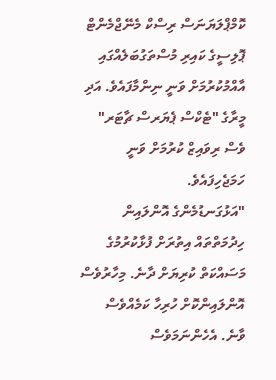ކޮމްޕްލަޔަނަސް ރިސްކް މެނޭޖްމެންޓް ޕޮލިސީގެ ކައިރި މުސްތަގުބަލެއްގައި އާއްމުކުރުމަށް ވަނީ ނިންމާފައެވެ. އަދި މީރާގެ "ޓެކްސް ޕެޔަރސް ޗާޓަރ" ވެސް ރިވައިޒް ކުރުމަށް ވަނީ ހަމަޖެހިފައެވެ.
"އަޅުގަނޑުމެންގެ އޮންލައިން ހިދުމަތްތައް އިތުރަށް ފުޅާކުރުމުގެ މަސައްކަތް ކުރިޔަށް ދާނެ. މިހާރުވެސް އޮންލައިންކޮށް ހުރިހާ ކަމެއްވެސް ވާނެ. އެހެންނަމަވެސް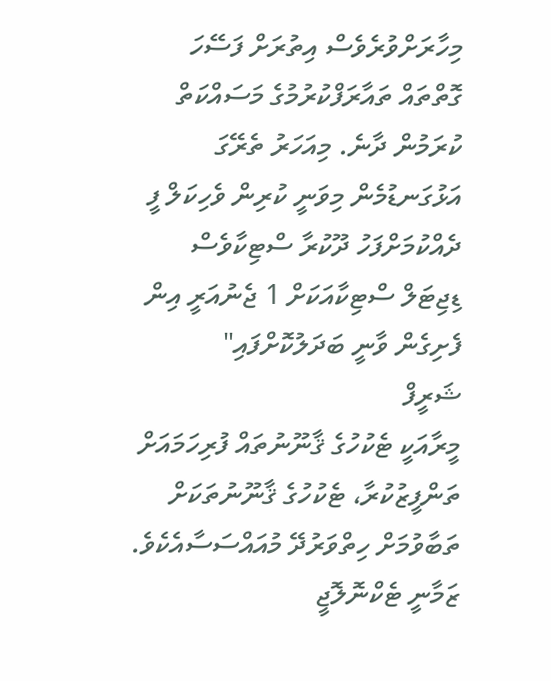މިހާރަށްވުރެވެސް އިތުރަށް ފަސޭހަ ގޮތްތައް ތައާރަފްކުރުމުގެ މަސައްކަތް ކުރަމުން ދާނެ. މިއަހަރު ތެރޭގަ އަޅުގަނޑުމެން މިވަނީ ކުރިން ވެހިކަލް ފީ ދެއްކުމަށްފަހު ދޫކުރާ ސްޓިކާވެސް ޑިޖިޓަލް ސްޓިކާއަކަށް 1 ޖެނުއަރީ އިން ފެށިގެން ވާނީ ބަދަލުކޮށްފައި"
ޝަރީފް
މީރާއަކީ ޓެކުހުގެ ޤާނޫނުތައް ފުރިހަމައަށް ތަންފީޒުކުރާ، ޓެކުހުގެ ޤާނޫނުތަކަށް ތަބާވުމަށް ހިތްވަރުދޭ މުއައްސަސާއެކެވެ. ޒަމާނީ ޓެކްނޮލޮޖީ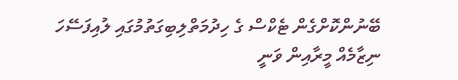ބޭނުންކޮށްގެން ޓެކްސް ގެ ހިދުމަތްލިބިގަތުމުގައި ލުއިފަސޭހަ ނިޒާމެއް މީރާއިން ވަނީ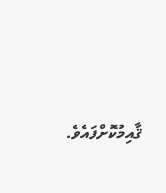ޤާއިމުކޮށްފައެވެ.